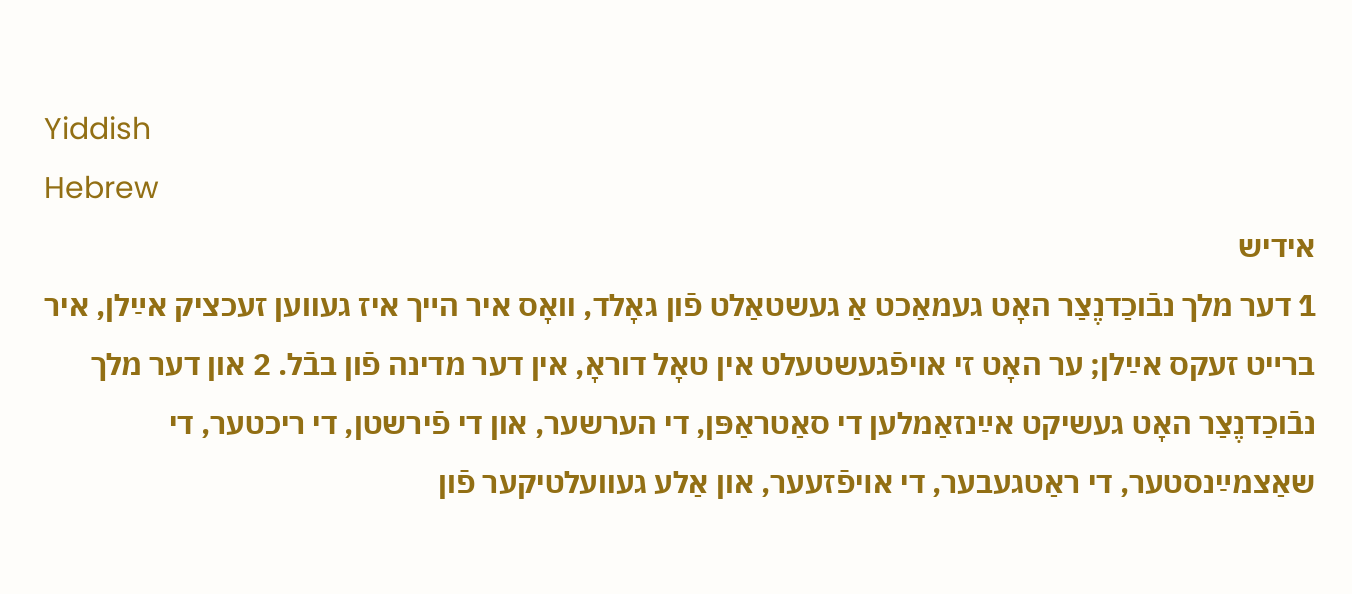Yiddish
Hebrew
אידיש
1 דער מלך נבֿוכַדנֶצַר האָט געמאַכט אַ געשטאַלט פֿון גאָלד, װאָס איר הײך איז געװען זעכציק אײַלן, איר ברײט זעקס אײַלן; ער האָט זי אױפֿגעשטעלט אין טאָל דוראָ, אין דער מדינה פֿון בבֿל. 2 און דער מלך נבֿוכַדנֶצַר האָט געשיקט אײַנזאַמלען די סאַטראַפּן, די הערשער, און די פֿירשטן, די ריכטער, די שאַצמײַנסטער, די ראַטגעבער, די אױפֿזעער, און אַלע געװעלטיקער פֿון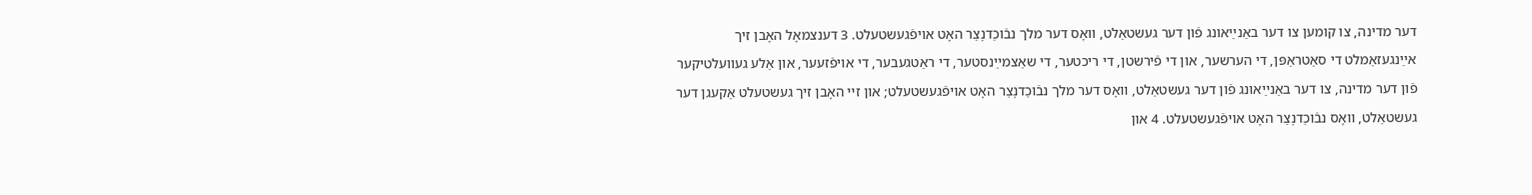דער מדינה, צו קומען צו דער באַנײַאונג פֿון דער געשטאַלט, װאָס דער מלך נבֿוכַדנֶצַר האָט אױפֿגעשטעלט. 3 דענצמאָל האָבן זיך אײַנגעזאַמלט די סאַטראַפּן, די הערשער, און די פֿירשטן, די ריכטער, די שאַצמײַנסטער, די ראַטגעבער, די אױפֿזעער, און אַלע געװעלטיקער פֿון דער מדינה, צו דער באַנײַאונג פֿון דער געשטאַלט, װאָס דער מלך נבֿוכַדנֶצַר האָט אױפֿגעשטעלט; און זײ האָבן זיך געשטעלט אַקעגן דער געשטאַלט, װאָס נבֿוכַדנֶצַר האָט אױפֿגעשטעלט. 4 און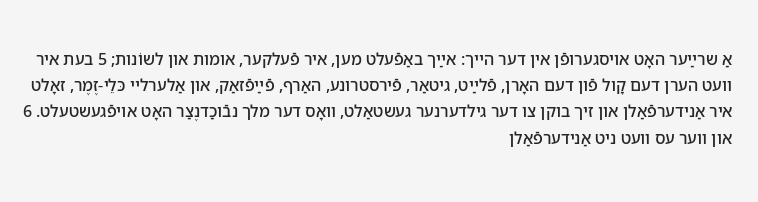אַ שרײַער האָט אױסגערופֿן אין דער הײך: אײַך באַפֿעלט מען, איר פֿעלקער, אומות און לשוֹנות; 5 בעת איר װעט הערן דעם קָול פֿון דעם האָרן, פֿלײַט, גיטאַר, פֿירסטרונע, האַרף, פֿײַפֿזאַק, און אַלערלײ כּלֵי-זֶמֶר, זאָלט איר אַנידערפֿאַלן און זיך בוקן צו דער גילדערנער געשטאַלט, װאָס דער מלך נבֿוכַדנֶצַר האָט אױפֿגעשטעלט. 6 און װער עס װעט ניט אַנידערפֿאַלן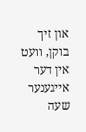און זיך בוקן, װעט אין דער אײגענער שעה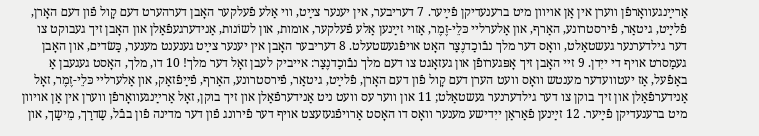אַרײַנגעװאָרפֿן װערן אין אַן אױװן מיט ברענעדיקן פֿײַער. 7 דעריבער, אין יענער צײַט, װי אַלע פֿעלקער האָבן דערהערט דעם קָול פֿון דעם האָרן, פֿלײַט, גיטאַר, פֿירסטרונע, האַרף, און אַלערלײ כּלֵי-זֶמֶר, אַזױ זײַנען אַלע פֿעלקער, אומות, און לשוֹנות, אַנידערגעפֿאַלן און האָבן זיך געבוקט צו דער גילדערנער געשטאַלט, װאָס דער מלך נבֿוכַדנֶצַר האָט אױפֿגעשטעלט. 8 דעריבער האָבן אין יענער צײַט גענענט מענער, כַּשׂדים, און האָבן געמַסרט אױף די ייִדן. 9 זײ האָבן זיך אָפּגערופֿן און געזאָגט צו דעם מלך נבֿוכַדנֶצַר: אײביק לעבן זאָל דער מלך! 10 דו, מלך, האָסט געגעבן אַ באַפֿעל, אַז יעטװעדער מענטש װאָס װעט הערן דעם קָול פֿון דעם האָרן, פֿלײַט, גיטאַר, פֿירסטרונע, האַרף, פֿײַפֿזאַק, און אַלערלײ כּלֵי-זֶמֶר, זאָל אַנידערפֿאַלן און זיך בוקן צו דער גילדערנער געשטאַלט; 11 און װער עס װעט ניט אַנידערפֿאַלן און זיך בוקן, זאָל אַרײַנגעװאָרפֿן װערן אין אַן אױװן מיט ברענעדיקן פֿײַער. 12 זײַנען פֿאַראַן ייִדישע מענער װאָס דו האָסט אַרױפֿגעזעצט אױף דער פֿירונג פֿון דער מדינה פֿון בבֿל, שַדרַך, מֵישַך, און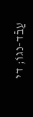עַבֿד-נגוֹ; די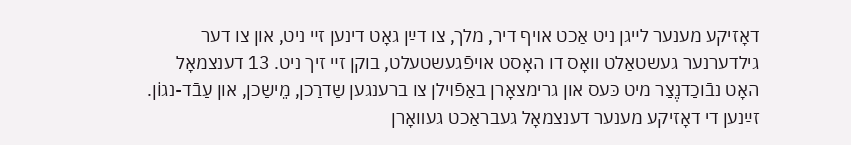דאָזיקע מענער לײגן ניט אַכט אױף דיר, מלך, צו דײַן גאָט דינען זײ ניט, און צו דער גילדערנער געשטאַלט װאָס דו האָסט אױפֿגעשטעלט, בוקן זײ זיך ניט. 13 דענצמאָל האָט נבֿוכַדנֶצַר מיט כּעס און גרימצאָרן באַפֿױלן צו ברענגען שַדרַכן, מֵישַכן, און עַבֿד-נגוֹן. זײַנען די דאָזיקע מענער דענצמאָל געבראַכט געװאָרן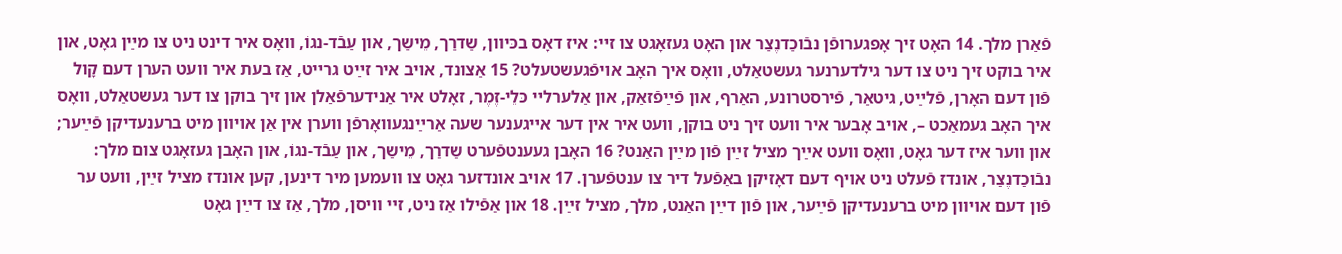פֿאַרן מלך. 14 האָט זיך אָפּגערופֿן נבֿוכַדנֶצַר און האָט געזאָגט צו זײ: איז דאָס בכּיװן, שַדרַך, מֵישַך, און עַבֿד-נגוֹ, װאָס איר דינט ניט צו מײַן גאָט, און איר בוקט זיך ניט צו דער גילדערנער געשטאַלט, װאָס איך האָב אױפֿגעשטעלט? 15 אַצונד, אױב איר זײַט גרײט, אַז בעת איר װעט הערן דעם קָול פֿון דעם האָרן, פֿלײַט, גיטאַר, פֿירסטרונע, האַרף, און פֿײַפֿזאַק, און אַלערלײ כּלֵי-זֶמֶר, זאָלט איר אַנידערפֿאַלן און זיך בוקן צו דער געשטאַלט, װאָס איך האָב געמאַכט –, אױב אָבער איר װעט זיך ניט בוקן, װעט איר אין דער אײגענער שעה אַרײַנגעװאָרפֿן װערן אין אַן אױװן מיט ברענעדיקן פֿײַער; און װער איז דער גאָט, װאָס װעט אײַך מציל זײַן פֿון מײַן האַנט? 16 האָבן געענטפֿערט שַדרַך, מֵישַך, און עַבֿד-נגוֹ, און האָבן געזאָגט צום מלך: נבֿוכַדנֶצַר, אונדז פֿעלט ניט אױף דעם דאָזיקן באַפֿעל דיר צו ענטפֿערן. 17 אױב אונדזער גאָט צו װעמען מיר דינען, קען אונדז מציל זײַן, װעט ער פֿון דעם אױװן מיט ברענעדיקן פֿײַער, און פֿון דײַן האַנט, מלך, מציל זײַן. 18 און אַפֿילו אַז ניט, זײ װיסן, מלך, אַז צו דײַן גאָט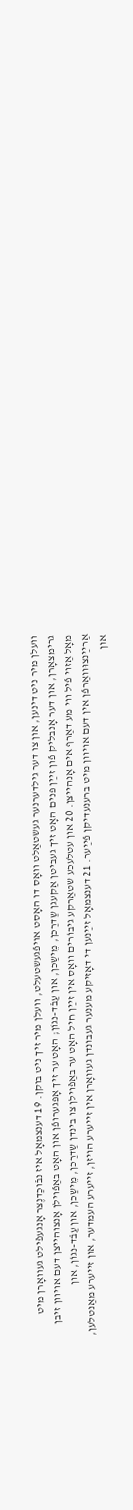װעלן מיר ניט דינען, און צו דער גילדערנער געשטאַלט װאָס דו האָסט אױפֿגעשטעלט, װעלן מיר זיך ניט בוקן. 19 דענצמאָל איז נבֿוכַדנֶצר אָנגעפֿילט געװאָרן מיט גרימצאָרן, און דער אָנבליק פֿון זײַן פּנים האָט זיך געביטן אַקעגן שַדרַכן, מֵישַכן, און עַבֿד-נגוֹן; האָט ער זיך אָפּגערופֿן און האָט באַפֿױלן אָנצוהײצן דעם אױװן זיבן מאָל אַזױ פֿיל װי מע דאַרף אים אָנהײצן. 20 און עטלעכע שטאַרקע גיבוֹרים װאָס אין זײַן חיל האָט ער באַפֿױלן צו בינדן שַדרַכן, מֵישַכן, און עַבֿד-נגוֹן, און אַרײַנצוּװאַרפֿן אין דעם אױװן מיט ברענעדיקן פֿײַער. 21 דענצמאָל זײַנען די דאָזיקע מענער געבונדן געװאָרן אין זײערע הױזן, זײערע העמדער, און זײערע מאַנטלען, און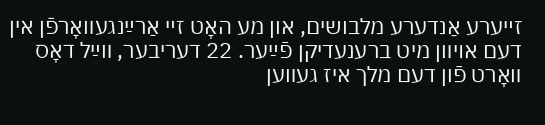זײערע אַנדערע מלבושים, און מע האָט זײ אַרײַנגעװאָרפֿן אין דעם אױװן מיט ברענעדיקן פֿײַער. 22 דעריבער, װײַל דאָס װאָרט פֿון דעם מלך איז געװען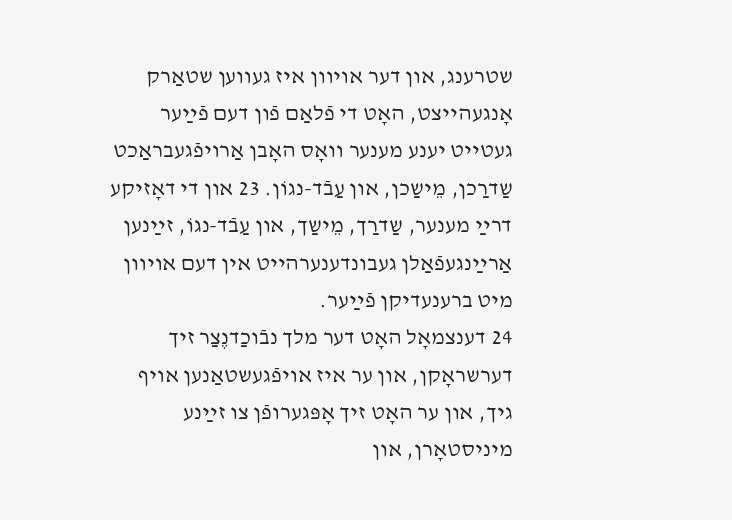שטרענג, און דער אױװן איז געװען שטאַרק אָנגעהײצט, האָט די פֿלאַם פֿון דעם פֿײַער געטײט יענע מענער װאָס האָבן אַרױפֿגעבראַכט שַדרַכן, מֵישַכן, און עַבֿד-נגוֹן. 23 און די דאָזיקע דרײַ מענער, שַדרַך, מֵישַך, און עַבֿד-נגוֹ, זײַנען אַרײַנגעפֿאַלן געבונדענערהײט אין דעם אױװן מיט ברענעדיקן פֿײַער.
24 דענצמאָל האָט דער מלך נבֿוכַדנֶצַר זיך דערשראָקן, און ער איז אױפֿגעשטאַנען אױף גיך, און ער האָט זיך אָפּגערופֿן צו זײַנע מיניסטאָרן, און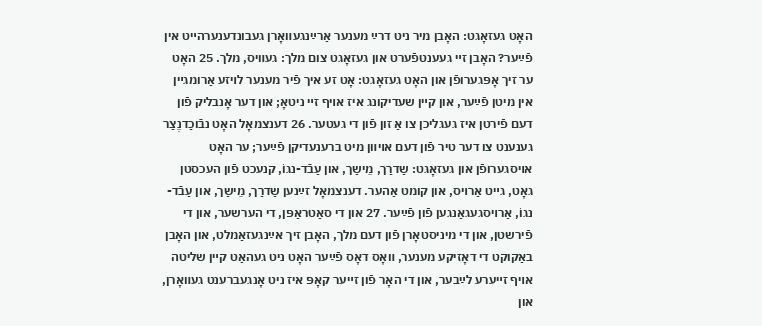האָט געזאָגט: האָבן מיר ניט דרײַ מענער אַרײַנגעװאָרן געבונדענערהײט אין פֿײַער? האָבן זײ געענטפֿערט און געזאָגט צום מלך: געװיס, מלך. 25 האָט ער זיך אָפּגערופֿן און האָט געזאָגט: אָט זע איך פֿיר מענער לױזע אַרומגײן אין מיטן פֿײַער, און קײן שעדיקונג איז אױף זײ ניטאָ; און דער אָנבליק פֿון דעם פֿירטן איז געגליכן צו אַ זון פֿון די געטער. 26 דענצמאָל האָט נבֿוכַדנֶצַר גענענט צו דער טיר פֿון דעם אױװן מיט ברענעדיקן פֿײַער; ער האָט אױסגערופֿן און געזאָגט: שַדרַך, מֵישַך, און עַבֿד-נגוֹ, קנעכט פֿון העכסטן גאָט, גײט אַרױס, און קומט אַהער. דענצמאָל זײַנען שַדרַך, מֵישַך, און עַבֿד-נגוֹ, אַרױסגעגאַנגען פֿון פֿײַער. 27 און די סאַטראַפּן, די הערשער, און די פֿירשטן, און די מיניסטאָרן פֿון דעם מלך, האָבן זיך אײַנגעזאַמלט, און האָבן באַקוקט די דאָזיקע מענער, װאָס דאָס פֿײַער האָט ניט געהאַט קײן שליטה אױף זײערע לײַבער, און די האָר פֿון זײער קאָפּ איז ניט אָנגעברענט געװאָרן, און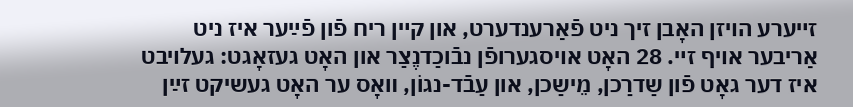זײערע הױזן האָבן זיך ניט פֿאַרענדערט, און קײן ריח פֿון פֿײַער איז ניט אַריבער אױף זײ. 28 האָט אױסגערופֿן נבֿוכַדנֶצַר און האָט געזאָגט: געלױבט איז דער גאָט פֿון שַדרַכן, מֵישַכן, און עַבֿד-נגוֹן, װאָס ער האָט געשיקט זײַן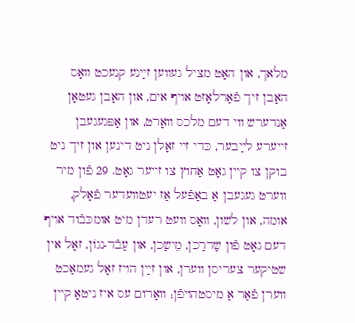מלאך, און האָט מציל געװען זײַנע קנעכט װאָס האָבן זיך פֿאַרלאָזט אױף אים, און האָבן געטאָן אַנדערש װי דעם מלכס װאָרט, און אָפּגעגעבן זײערע לײַבער, כּדי זײ זאָלן ניט דינען און זיך ניט בוקן צו קײן גאָט אַחוץ צו זײער גאָט. 29 פֿון מיר װערט געגעבן אַ באַפֿעל אַז יעטװעדער פֿאָלק, אומה, און לשון, װאָס װעט רעדן מיט אומכּבֿוד אױף דעם גאָט פֿון שַדרַכן, מֵישַכן, און עַבֿד-נגוֹן, זאָל אין שטיקער צעריסן װערן, און זײַן הױז זאָל געמאַכט װערן פֿאַר אַ מיסטהױפֿן; װאָרום עס איז ניטאָ קײן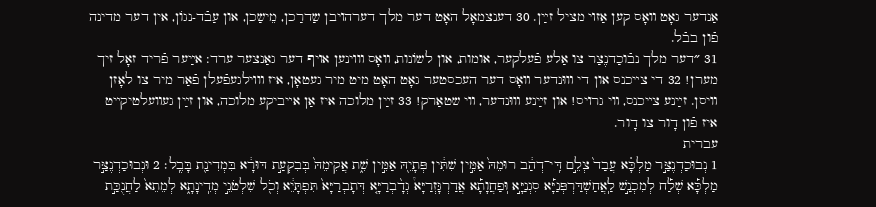אַנדער גאָט װאָס קען אַזױ מציל זײַן. 30 דענצמאָל האָט דער מלך דערהױבן שַדרַכן, מֵישַכן, און עַבֿד-נגוֹן, אין דער מדינה פֿון בבֿל.
31 ״דער מלך נבֿוכַדנֶצַר צו אַלע פֿעלקער, אומות, און לשוֹנות, װאָס װױנען אױף דער גאַנצער ערד: אײַער פֿריד זאָל זיך מערן! 32 די צײכנס און די װוּנדער װאָס דער העכסטער גאָט האָט מיט מיר געטאָן, איז װױלגעפֿעלן פֿאַר מיר צו לאָזן װיסן. זײַנע צײכנס, װי גרױס! און זײַנע װוּנדער, װי שטאַרק! 33 זײַן מלוכה איז אַן אײביקע מלוכה, און זײַן געװעלטיקײט איז פֿון דָור צו דָור.
עברית
1 נְבוּכַדְנֶצַּ֣ר מַלְכָּ֗א עֲבַד֙ צְלֵ֣ם דִּֽי־דְהַ֔ב רוּמֵהּ֙ אַמִּ֣ין שִׁתִּ֔ין פְּתָיֵ֖הּ אַמִּ֣ין שִׁ֑ת אֲקִימֵהּ֙ בְּבִקְעַ֣ת דּוּרָ֔א בִּמְדִינַ֖ת בָּבֶֽל׃ 2 וּנְבוּכַדְנֶצַּ֣ר מַלְכָּ֡א שְׁלַ֡ח לְמִכְנַ֣שׁ לַֽאֲחַשְׁדַּרְפְּנַיָּ֡א סִגְנַיָּ֣א וּֽפַחֲוָתָ֡א אֲדַרְגָּזְרַיָּא֩ גְדָ֨בְרַיָּ֤א דְּתָבְרַיָּא֙ תִּפְתָּיֵ֔א וְכֹ֖ל שִׁלְטֹנֵ֣י מְדִֽינָתָ֑א לְמֵתֵא֙ לַחֲנֻכַּ֣ת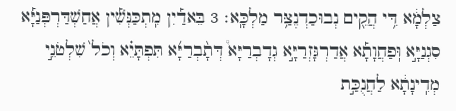צַלְמָ֔א דִּ֥י הֲקֵ֖ים נְבוּכַדְנֶצַּ֥ר מַלְכָּֽא׃ 3 בֵּאדַ֡יִן מִֽתְכַּנְּשִׁ֡ין אֲחַשְׁדַּרְפְּנַיָּ֡א סִגְנַיָּ֣א וּֽפַחֲוָתָ֡א אֲדַרְגָּזְרַיָּ֣א גְדָבְרַיָּא֩ דְּתָ֨בְרַיָּ֜א תִּפְתָּיֵ֗א וְכֹל֙ שִׁלְטֹנֵ֣י מְדִֽינָתָ֔א לַחֲנֻכַּ֣ת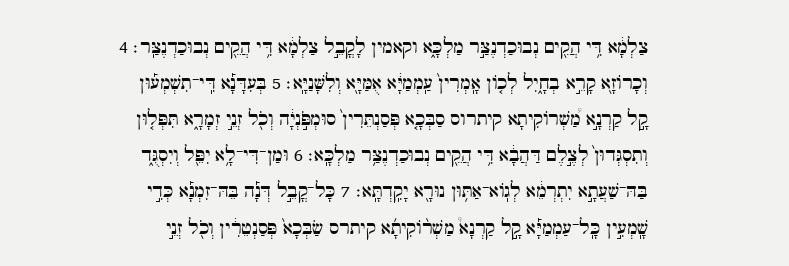צַלְמָ֔א דִּ֥י הֲקֵ֖ים נְבוּכַדְנֶצַּ֣ר מַלְכָּ֑א וקאמין לָקֳבֵ֣ל צַלְמָ֔א דִּ֥י הֲקֵ֖ים נְבוּכַדְנֶצַּֽר׃ 4 וְכָרוֹזָ֖א קָרֵ֣א בְחָ֑יִל לְכ֤וֹן אָֽמְרִין֙ עַֽמְמַיָּ֔א אֻמַּיָּ֖א וְלִשָּׁנַיָּֽא׃ 5 בְּעִדָּנָ֡א דִּֽי־תִשְׁמְע֡וּן קָ֣ל קַרְנָ֣א מַ֠שְׁרוֹקִיתָא קיתרוס סַבְּכָ֤א פְּסַנְתֵּרִין֙ סוּמְפֹּ֣נְיָ֔ה וְכֹ֖ל זְנֵ֣י זְמָרָ֑א תִּפְּל֤וּן וְתִסְגְּדוּן֙ לְצֶ֣לֶם דַּהֲבָ֔א דִּ֥י הֲקֵ֖ים נְבוּכַדְנֶצַּ֥ר מַלְכָּֽא׃ 6 וּמַן־דִּי־לָ֥א יִפֵּ֖ל וְיִסְגֻּ֑ד בַּהּ־שַׁעֲתָ֣א יִתְרְמֵ֔א לְגֽוֹא־אַתּ֥וּן נוּרָ֖א יָקִֽדְתָּֽא׃ 7 כָּל־קֳבֵ֣ל דְּנָ֡ה בֵּהּ־זִמְנָ֡א כְּדִ֣י שָֽׁמְעִ֣ין כָּֽל־עַמְמַיָּ֡א קָ֣ל קַרְנָא֩ מַשְׁר֨וֹקִיתָ֜א קיתרס שַׂבְּכָא֙ פְּסַנְטֵרִ֔ין וְכֹ֖ל זְנֵ֣י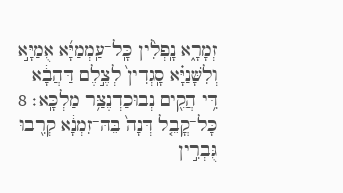זְמָרָ֑א נָֽפְלִ֨ין כָּֽל־עַֽמְמַיָּ֜א אֻמַיָּ֣א וְלִשָּׁנַיָּ֗א סָֽגְדִין֙ לְצֶ֣לֶם דַּהֲבָ֔א דִּ֥י הֲקֵ֖ים נְבוּכַדְנֶצַּ֥ר מַלְכָּֽא׃ 8 כָּל־קֳבֵ֤ל דְּנָה֙ בֵּהּ־זִמְנָ֔א קְרִ֖בוּ גֻּבְרִ֣ין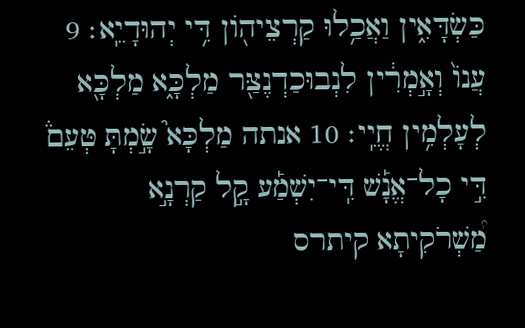כַּשְׂדָּאִ֑ין וַאֲכַ֥לוּ קַרְצֵיה֖וֹן דִּ֥י יְהוּדָיֵֽא׃ 9 עֲנוֹ֙ וְאָ֣מְרִ֔ין לִנְבוּכַדְנֶצַּ֖ר מַלְכָּ֑א מַלְכָּ֖א לְעָלְמִ֥ין חֱיִֽי׃ 10 אנתה מַלְכָּא֮ שָׂ֣מְתָּ טְּעֵם֒ דִּ֣י כָל־אֱנָ֡שׁ דִּֽי־יִשְׁמַ֡ע קָ֣ל קַרְנָ֣א מַ֠שְׁרֹקִיתָא קיתרס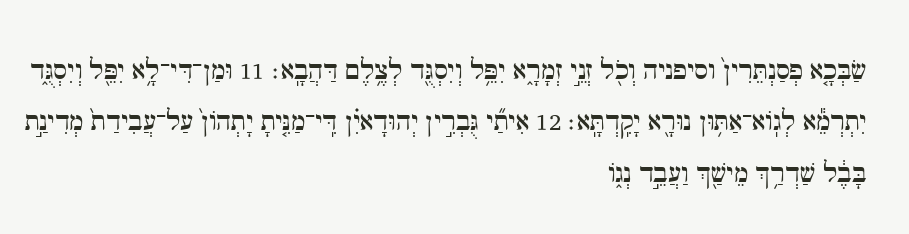שַׂבְּכָ֤א פְסַנְתֵּרִין֙ וסיפניה וְכֹ֖ל זְנֵ֣י זְמָרָ֑א יִפֵּ֥ל וְיִסְגֻּ֖ד לְצֶ֥לֶם דַּהֲבָֽא׃ 11 וּמַן־דִּי־לָ֥א יִפֵּ֖ל וְיִסְגֻּ֑ד יִתְרְמֵ֕א לְגֽוֹא־אַתּ֥וּן נוּרָ֖א יָקִֽדְתָּֽא׃ 12 אִיתַ֞י גֻּבְרִ֣ין יְהוּדָאיִ֗ן דִּֽי־מַנִּ֤יתָ יָתְהוֹן֙ עַל־עֲבִידַת֙ מְדִינַ֣ת בָּבֶ֔ל שַׁדְרַ֥ךְ מֵישַׁ֖ךְ וַעֲבֵ֣ד נְג֑וֹ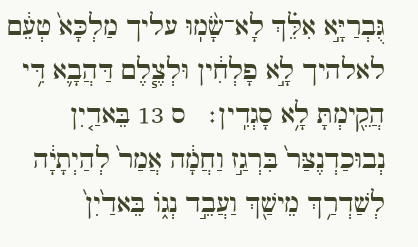גֻּבְרַיָּ֣א אִלֵּ֗ךְ לָא־שָׂ֨מֽוּ עליך מַלְכָּא֙ טְעֵ֔ם לאלהיך לָ֣א פָלְחִ֔ין וּלְצֶ֧לֶם דַּהֲבָ֛א דִּ֥י הֲקֵ֖ימְתָּ לָ֥א סָגְדִֽין׃   ס 13 בֵּאדַ֤יִן נְבוּכַדְנֶצַּר֙ בִּרְגַ֣ז וַחֲמָ֔ה אֲמַר֙ לְהַיְתָיָ֔ה לְשַׁדְרַ֥ךְ מֵישַׁ֖ךְ וַעֲבֵ֣ד נְג֑וֹ בֵּאדַ֙יִן֙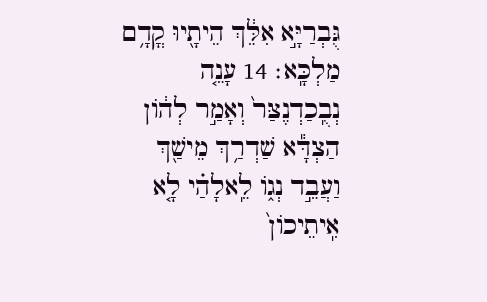גֻּבְרַיָּ֣א אִלֵּ֔ךְ הֵיתָ֖יוּ קֳדָ֥ם מַלְכָּֽא׃ 14 עָנֵ֤ה נְבֻֽכַדְנֶצַּר֙ וְאָמַ֣ר לְה֔וֹן הַצְדָּ֕א שַׁדְרַ֥ךְ מֵישַׁ֖ךְ וַעֲבֵ֣ד נְג֑וֹ לֵֽאלָהַ֗י לָ֤א אִֽיתֵיכוֹן֙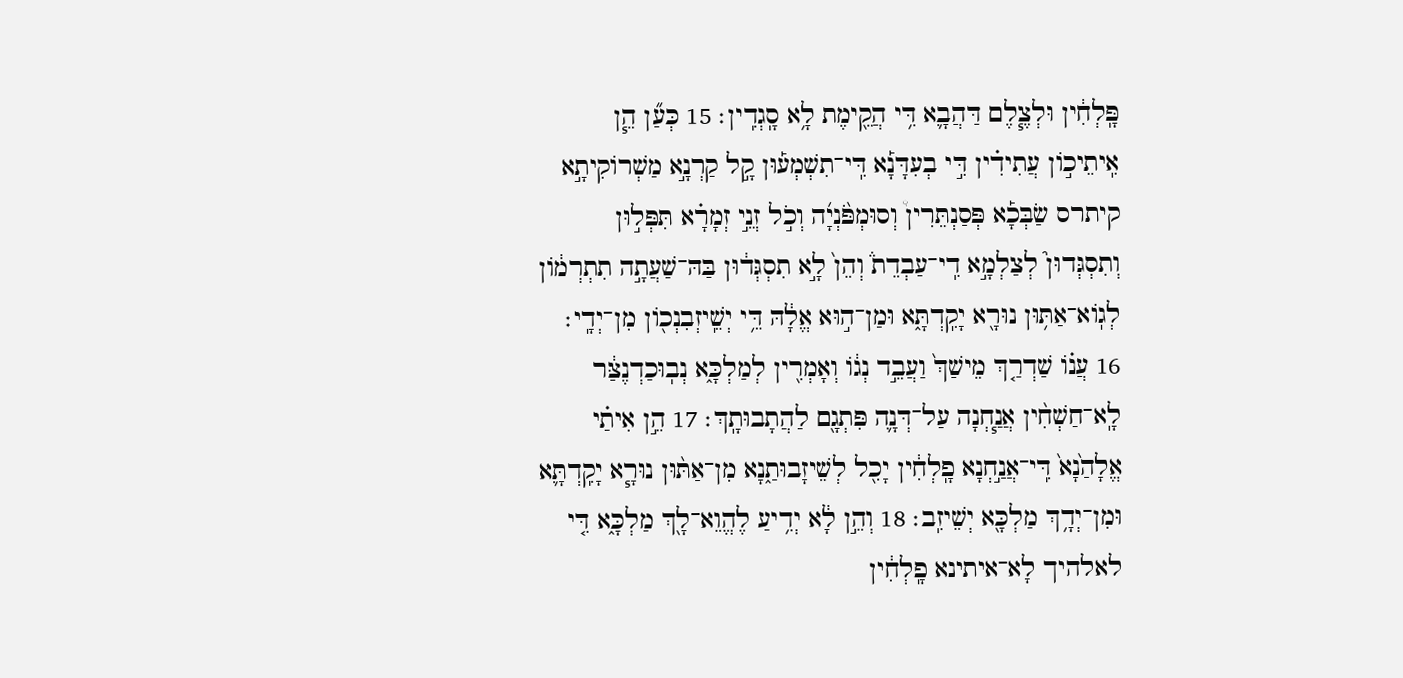פָּֽלְחִ֔ין וּלְצֶ֧לֶם דַּהֲבָ֛א דִּ֥י הֲקֵ֖ימֶת לָ֥א סָֽגְדִֽין׃ 15 כְּעַ֞ן הֵ֧ן אִֽיתֵיכ֣וֹן עֲתִידִ֗ין דִּ֣י בְעִדָּנָ֡א דִּֽי־תִשְׁמְע֡וּן קָ֣ל קַרְנָ֣א מַשְׁרוֹקִיתָ֣א קיתרס שַׂבְּכָ֡א פְּסַנְתֵּרִין֩ וְסוּמְפֹּ֨נְיָ֜ה וְכֹ֣ל זְנֵ֣י זְמָרָ֗א תִּפְּל֣וּן וְתִסְגְּדוּן֮ לְצַלְמָ֣א דִֽי־עַבְדֵת֒ וְהֵן֙ לָ֣א תִסְגְּד֔וּן בַּהּ־שַׁעֲתָ֣ה תִתְרְמ֔וֹן לְגֽוֹא־אַתּ֥וּן נוּרָ֖א יָקִֽדְתָּ֑א וּמַן־ה֣וּא אֱלָ֔הּ דֵּ֥י יְשֵֽׁיזְבִנְכ֖וֹן מִן־יְדָֽי׃ 16 עֲנ֗וֹ שַׁדְרַ֤ךְ מֵישַׁךְ֙ וַעֲבֵ֣ד נְג֔וֹ וְאָמְרִ֖ין לְמַלְכָּ֑א נְבֽוּכַדְנֶצַּ֔ר לָֽא־חַשְׁחִ֨ין אֲנַ֧חְנָה עַל־דְּנָ֛ה פִּתְגָ֖ם לַהֲתָבוּתָֽךְ׃ 17 הֵ֣ן אִיתַ֗י אֱלָהַ֙נָא֙ דִּֽי־אֲנַ֣חְנָא פָֽלְחִ֔ין יָכִ֖ל לְשֵׁיזָבוּתַ֑נָא מִן־אַתּ֨וּן נוּרָ֧א יָקִֽדְתָּ֛א וּמִן־יְדָ֥ךְ מַלְכָּ֖א יְשֵׁיזִֽב׃ 18 וְהֵ֣ן לָ֔א יְדִ֥יעַ לֶהֱוֵא־לָ֖ךְ מַלְכָּ֑א דִּ֤י לאלהיך לָא־איתינא פָֽלְחִ֔ין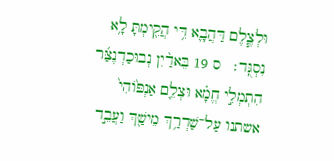וּלְצֶ֧לֶם דַּהֲבָ֛א דִּ֥י הֲקֵ֖ימְתָּ לָ֥א נִסְגֻּֽד׃   ס 19 בֵּאדַ֨יִן נְבוּכַדְנֶצַּ֜ר הִתְמְלִ֣י חֱמָ֗א וּצְלֵ֤ם אַנְפּ֙וֹהִי֙ אשתנו עַל־שַׁדְרַ֥ךְ מֵישַׁ֖ךְ וַעֲבֵ֣ד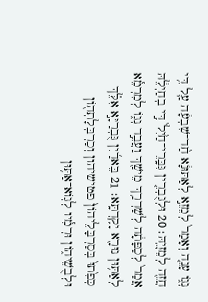נְג֑וֹ עָנֵ֤ה וְאָמַר֙ לְמֵזֵ֣א לְאַתּוּנָ֔א חַ֨ד־שִׁבְעָ֔ה עַ֛ל דִּ֥י חֲזֵ֖ה לְמֵזְיֵֽהּ׃ 20 וּלְגֻבְרִ֤ין גִּבָּֽרֵי־חַ֙יִל֙ דִּ֣י בְחַיְלֵ֔הּ אֲמַר֙ לְכַפָּתָ֔ה לְשַׁדְרַ֥ךְ מֵישַׁ֖ךְ וַעֲבֵ֣ד נְג֑וֹ לְמִרְמֵ֕א לְאַתּ֥וּן נוּרָ֖א יָקִֽדְתָּֽא׃ 21 בֵּאדַ֜יִן גֻּבְרַיָּ֣א אִלֵּ֗ךְ כְּפִ֙תוּ֙ בְּסַרְבָּלֵיהוֹן֙ פטישיהון וְכַרְבְּלָתְה֖וֹן וּלְבֻשֵׁיה֑וֹן וּרְמִ֕יו לְגֽוֹא־אַתּ֥וּן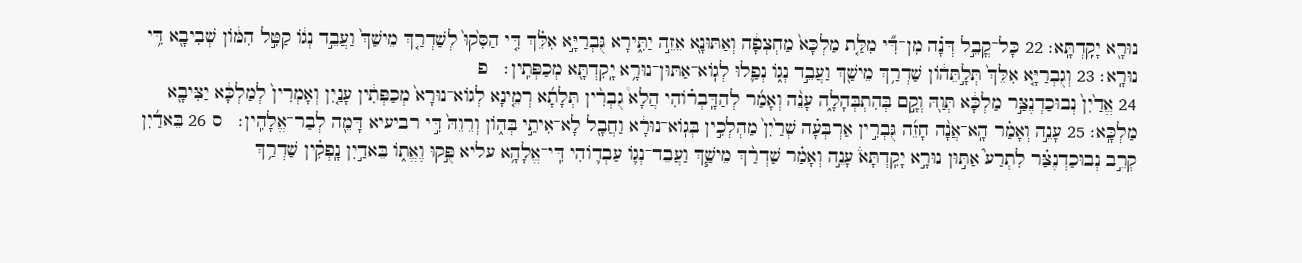נוּרָ֖א יָקִֽדְתָּֽא׃ 22 כָּל־קֳבֵ֣ל דְּנָ֗ה מִן־דִּ֞י מִלַּ֤ת מַלְכָּא֙ מַחְצְפָ֔ה וְאַתּוּנָ֖א אֵזֵ֣ה יַתִּ֑ירָא גֻּבְרַיָּ֣א אִלֵּ֗ךְ דִּ֤י הַסִּ֙קוּ֙ לְשַׁדְרַ֤ךְ מֵישַׁךְ֙ וַעֲבֵ֣ד נְג֔וֹ קַטִּ֣ל הִמּ֔וֹן שְׁבִיבָ֖א דִּ֥י נוּרָֽא׃ 23 וְגֻבְרַיָּ֤א אִלֵּךְ֙ תְּלָ֣תֵּה֔וֹן שַׁדְרַ֥ךְ מֵישַׁ֖ךְ וַעֲבֵ֣ד נְג֑וֹ נְפַ֛לוּ לְגֽוֹא־אַתּוּן־נוּרָ֥א יָֽקִדְתָּ֖א מְכַפְּתִֽין׃   פ
24 אֱדַ֙יִן֙ נְבוּכַדְנֶצַּ֣ר מַלְכָּ֔א תְּוַ֖הּ וְקָ֣ם בְּהִתְבְּהָלָ֑ה עָנֵ֨ה וְאָמַ֜ר לְהַדָּֽבְר֗וֹהִי הֲלָא֩ גֻבְרִ֨ין תְּלָתָ֜א רְמֵ֤ינָא לְגוֹא־נוּרָא֙ מְכַפְּתִ֔ין עָנַ֤יִן וְאָמְרִין֙ לְמַלְכָּ֔א יַצִּיבָ֖א מַלְכָּֽא׃ 25 עָנֵ֣ה וְאָמַ֗ר הָֽא־אֲנָ֨ה חָזֵ֜ה גֻּבְרִ֣ין אַרְבְּעָ֗ה שְׁרַ֙יִן֙ מַהְלְכִ֣ין בְּגֽוֹא־נוּרָ֔א וַחֲבָ֖ל לָא־אִיתַ֣י בְּה֑וֹן וְרֵוֵהּ֙ דִּ֣י רביעיא דָּמֵ֖ה לְבַר־אֱלָהִֽין׃   ס 26 בֵּאדַ֜יִן קְרֵ֣ב נְבוּכַדְנֶצַּ֗ר לִתְרַע֮ אַתּ֣וּן נוּרָ֣א יָקִֽדְתָּא֒ עָנֵ֣ה וְאָמַ֗ר שַׁדְרַ֨ךְ מֵישַׁ֧ךְ וַעֲבֵד־נְג֛וֹ עַבְד֛וֹהִי דִּֽי־אֱלָהָ֥א עליא פֻּ֣קוּ וֶאֱת֑וֹ בֵּאדַ֣יִן נָֽפְקִ֗ין שַׁדְרַ֥ךְ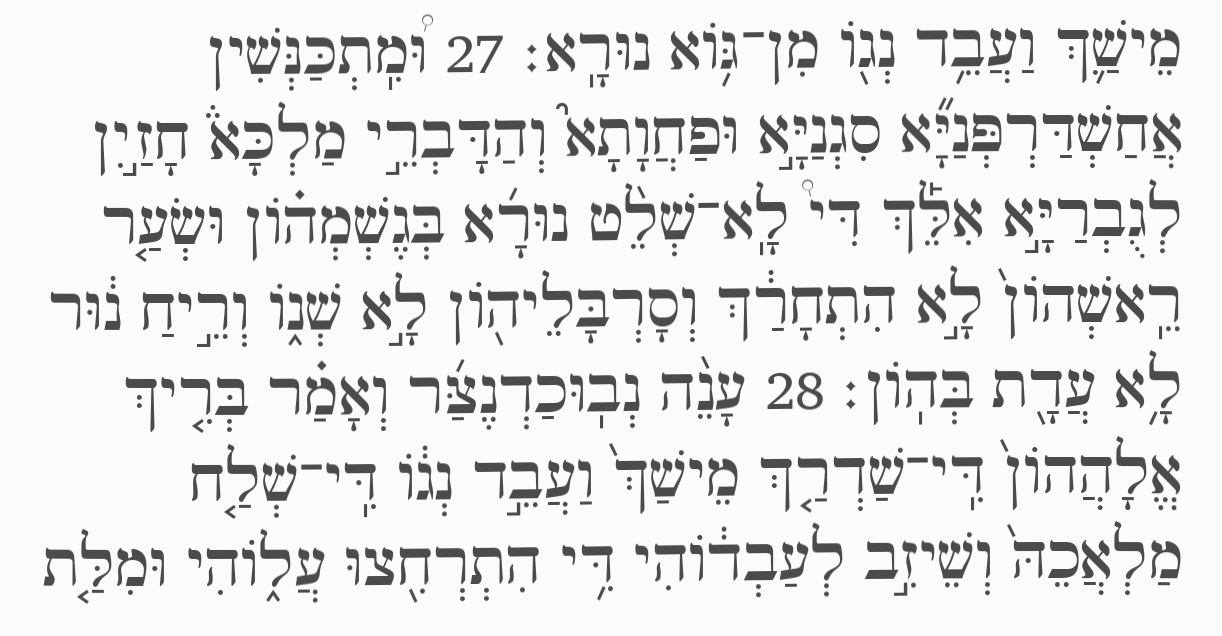מֵישַׁ֛ךְ וַעֲבֵ֥ד נְג֖וֹ מִן־גּ֥וֹא נוּרָֽא׃ 27 וּ֠מִֽתְכַּנְּשִׁין אֲחַשְׁדַּרְפְּנַיָּ֞א סִגְנַיָּ֣א וּפַחֲוָתָא֮ וְהַדָּבְרֵ֣י מַלְכָּא֒ חָזַ֣יִן לְגֻבְרַיָּ֣א אִלֵּ֡ךְ דִּי֩ לָֽא־שְׁלֵ֨ט נוּרָ֜א בְּגֶשְׁמְה֗וֹן וּשְׂעַ֤ר רֵֽאשְׁהוֹן֙ לָ֣א הִתְחָרַ֔ךְ וְסָרְבָּלֵיה֖וֹן לָ֣א שְׁנ֑וֹ וְרֵ֣יחַ נ֔וּר לָ֥א עֲדָ֖ת בְּהֽוֹן׃ 28 עָנֵ֨ה נְבֽוּכַדְנֶצַּ֜ר וְאָמַ֗ר בְּרִ֤יךְ אֱלָהֲהוֹן֙ דִּֽי־שַׁדְרַ֤ךְ מֵישַׁךְ֙ וַעֲבֵ֣ד נְג֔וֹ דִּֽי־שְׁלַ֤ח מַלְאֲכֵהּ֙ וְשֵׁיזִ֣ב לְעַבְד֔וֹהִי דִּ֥י הִתְרְחִ֖צוּ עֲל֑וֹהִי וּמִלַּ֤ת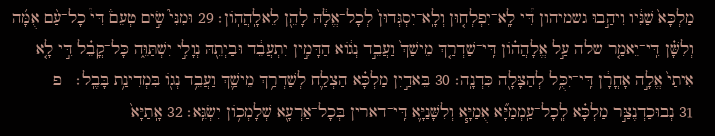מַלְכָּא֙ שַׁנִּ֔יו וִיהַ֣בוּ גשמיהון דִּ֠י לָֽא־יִפְלְח֤וּן וְלָֽא־יִסְגְּדוּן֙ לְכָל־אֱלָ֔הּ לָהֵ֖ן לֵאלָֽהֲהֽוֹן׃ 29 וּמִנִּי֮ שִׂ֣ים טְעֵם֒ דִּי֩ כָל־עַ֨ם אֻמָּ֜ה וְלִשָּׁ֗ן דִּֽי־יֵאמַ֤ר שלה עַ֣ל אֱלָהֲה֗וֹן דִּֽי־שַׁדְרַ֤ךְ מֵישַׁךְ֙ וַעֲבֵ֣ד נְג֔וֹא הַדָּמִ֣ין יִתְעֲבֵ֔ד וּבַיְתֵ֖הּ נְוָלִ֣י יִשְׁתַּוֵּ֑ה כָּל־קֳבֵ֗ל דִּ֣י לָ֤א אִיתַי֙ אֱלָ֣ה אָחֳרָ֔ן דִּֽי־יִכֻּ֥ל לְהַצָּלָ֖ה כִּדְנָֽה׃ 30 בֵּאדַ֣יִן מַלְכָּ֗א הַצְלַ֛ח לְשַׁדְרַ֥ךְ מֵישַׁ֛ךְ וַעֲבֵ֥ד נְג֖וֹ בִּמְדִינַ֥ת בָּבֶֽל׃   פ
31 נְבוּכַדְנֶצַּ֣ר מַלְכָּ֗א לְֽכָל־עַֽמְמַיָּ֞א אֻמַיָּ֧א וְלִשָּׁנַיָּ֛א דִּֽי־דארין בְּכָל־אַרְעָ֖א שְׁלָמְכ֥וֹן יִשְׂגֵּֽא׃ 32 אָֽתַיָּא֙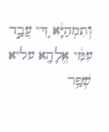וְתִמְהַיָּ֔א דִּ֚י עֲבַ֣ד עִמִּ֔י אֱלָהָ֖א עליא שְׁפַ֥ר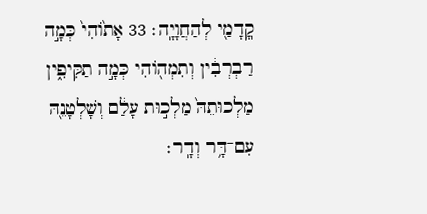קֽ͏ָדָמַ֖י לְהַחֲוָיָֽה׃ 33 אָת֙וֹהִי֙ כְּמָ֣ה רַבְרְבִ֔ין וְתִמְה֖וֹהִי כְּמָ֣ה תַקִּיפִ֑ין מַלְכוּתֵהּ֙ מַלְכ֣וּת עָלַ֔ם וְשָׁלְטָנֵ֖הּ עִם־דָּ֥ר וְדָֽר׃